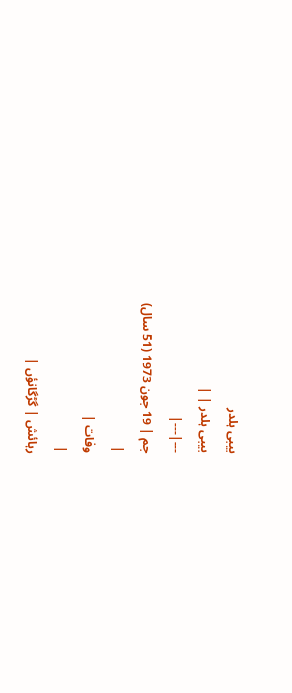بیبی ہلدر
بیبی ہلدر | |
---|---|
جم | 19 جون 1973 (51 سال)
|
وفات |
|
رہائش | گڑگانؤں |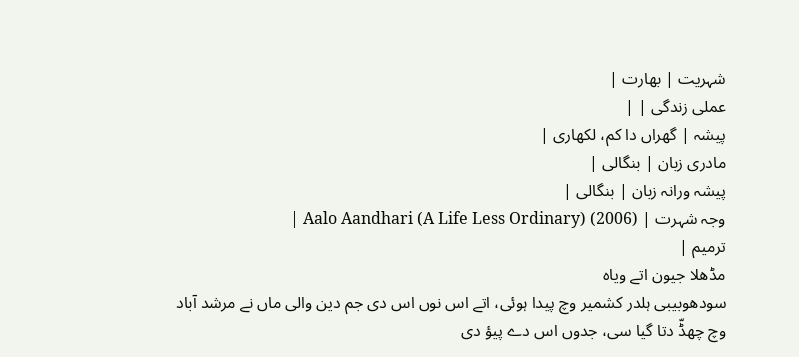شہریت | بھارت |
عملی زندگی | |
پیشہ | گھراں دا کم، لکھاری |
مادری زبان | بنگالی |
پیشہ ورانہ زبان | بنگالی |
وجہ شہرت | Aalo Aandhari (A Life Less Ordinary) (2006) |
ترمیم |
مڈھلا جیون اتے ویاہ
سودھوبیبی ہلدر کشمیر وچ پیدا ہوئی، اتے اس نوں اس دی جم دین والی ماں نے مرشد آباد وچ چھڈّ دتا گیا سی، جدوں اس دے پیؤ دی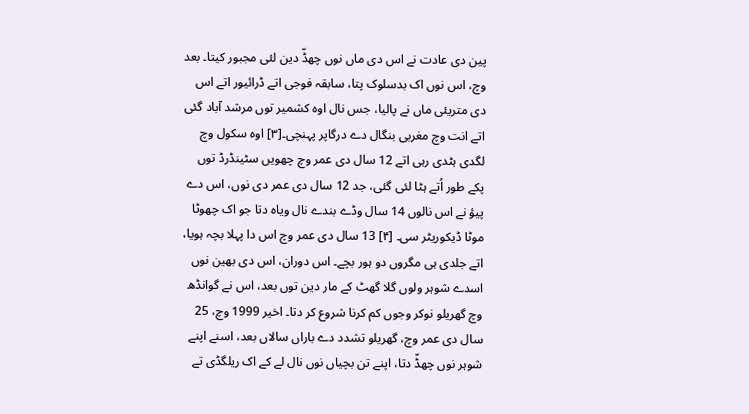پین دی عادت نے اس دی ماں نوں چھڈّ دین لئی مجبور کیتا۔ بعد وچ، اس نوں اک بدسلوک پتا، سابقہ فوجی اتے ڈرائیور اتے اس دی متریئی ماں نے پالیا، جس نال اوہ کشمیر توں مرشد آباد گئی اتے انت وچ مغربی بنگال دے درگاپر پہنچی۔[۳] اوہ سکول وچ لگدی ہٹدی رہی اتے 12 سال دی عمر وچ چھویں سٹینڈرڈ توں پکے طور اُتے ہٹا لئی گئی، جد 12 سال دی عمر دی نوں، اس دے پیؤ نے اس نالوں 14 سال وڈے بندے نال ویاہ دتا جو اک چھوٹا موٹا ڈیکوریٹر سی۔ [۴] 13 سال دی عمر وچ اس دا پہلا بچہ ہویا، اتے جلدی ہی مگروں دو ہور بچے۔ اس دوران، اس دی بھین نوں اسدے شوہر ولوں گلا گھٹ کے مار دین توں بعد، اس نے گوانڈھ وچ گھریلو نوکر وجوں کم کرنا شروع کر دتا۔ اخیر 1999 وچ، 25 سال دی عمر وچ، گھریلو تشدد دے باراں سالاں بعد، اسنے اپنے شوہر نوں چھڈّ دتا، اپنے تن بچیاں نوں نال لے کے اک ریلگڈی تے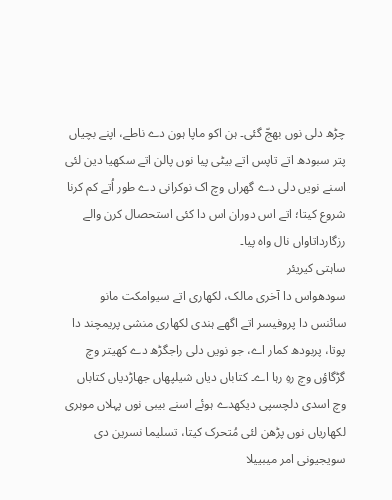چڑھ دلی نوں بھجّ گئی۔ ہن اکو ماپا ہون دے ناطے، اپنے بچیاں پتر سبودھ اتے تاپس اتے بیٹی پیا نوں پالن اتے سکھیا دین لئی اسنے نویں دلی دے گھراں وچ اک نوکرانی دے طور اُتے کم کرنا شروع کیتا؛ اتے اس دوران اس دا کئی استحصال کرن والے رزگارداتاواں نال واہ پیا۔
ساہتی کیریئر
سودھواس دا آخری مالک، لکھاری اتے سیوامکت مانو سائنس دا پروفیسر اتے اگھے ہندی لکھاری منشی پریمچند دا پوتا، پربودھ کمار اے، جو نویں دلی راجگڑھ دے کھیتر وچ گڑگاؤں وچ رہِ رہا اے۔ کتاباں دیاں شیلپھاں جھاڑدیاں کتاباں وچ اسدی دلچسپی دیکھدے ہوئے اسنے بیبی نوں پہلاں موہری لکھاریاں نوں پڑھن لئی مُتحرک کیتا، تسلیما نسرین دی سویجیونی امر میبییلا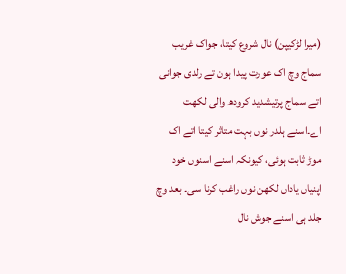(میرا لڑکیپن) نال شروع کیتا، جواک غریب سماج وچ اک عورت پیدا ہون تے رلدی جوانی اتے سماج پرتیشدید کرودھ والی لکھت اے۔اسنے ہلدر نوں بہت متاثر کیتا اتے اک موڑ ثابت ہوئی، کیونکہ اسنے اسنوں خود اپنیاں یاداں لکھن نوں راغب کرنا سی۔ بعد وچ جلد ہی اسنے جوش نال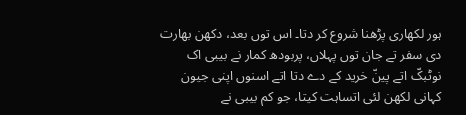ہور لکھاری پڑھنا شروع کر دتا۔ اس توں بعد، دکھن بھارت دی سفر تے جان توں پہلاں، پربودھ کمار نے بیبی اک نوٹبکّ اتے پینّ خرید کے دے دتا اتے اسنوں اپنی جیون کہانی لکھن لئی اتساہت کیتا، جو کم بیبی نے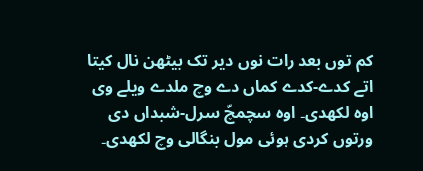کم توں بعد رات نوں دیر تک بیٹھن نال کیتا اتے کدے-کدے کماں دے وچ ملدے ویلے وی اوہ لکھدی۔ اوہ سچمچّ سرل-شبداں دی ورتوں کردی ہوئی مول بنگالی وچ لکھدی۔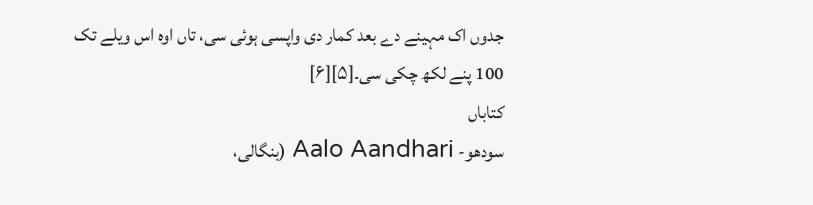جدوں اک مہینے دے بعد کمار دی واپسی ہوئی سی، تاں اوہ اس ویلے تک 100 پنے لکھ چکی سی۔[۵][۶]
کتاباں
سودھو- Aalo Aandhari (بنگالی،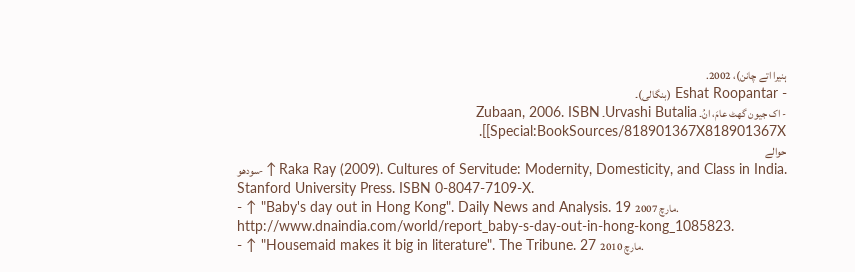ہنیرا اتے چانن)، 2002.
- Eshat Roopantar (بنگالی)۔
- اک جیون گھٹ عامَ، انُ۔ Urvashi Butalia۔ Zubaan, 2006. ISBN [[Special:BookSources/818901367X818901367X.
حوالے
سودھو- ↑ Raka Ray (2009). Cultures of Servitude: Modernity, Domesticity, and Class in India. Stanford University Press. ISBN 0-8047-7109-X.
- ↑ "Baby's day out in Hong Kong". Daily News and Analysis. 19 مارچ 2007. http://www.dnaindia.com/world/report_baby-s-day-out-in-hong-kong_1085823.
- ↑ "Housemaid makes it big in literature". The Tribune. 27 مارچ 2010.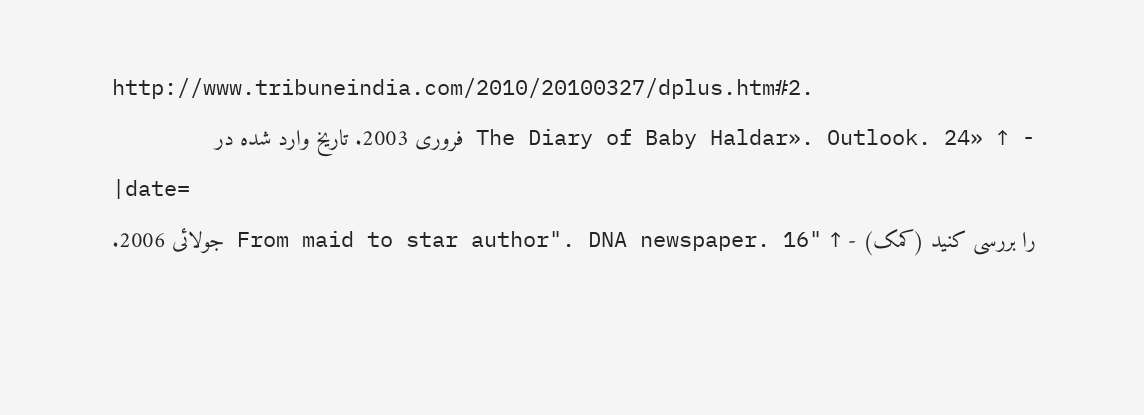http://www.tribuneindia.com/2010/20100327/dplus.htm#2.
- ↑ «The Diary of Baby Haldar». Outlook. 24 فروری 2003. تاریخ وارد شده در
|date=
را بررسی کنید (کمک) - ↑ "From maid to star author". DNA newspaper. 16 جولائی 2006.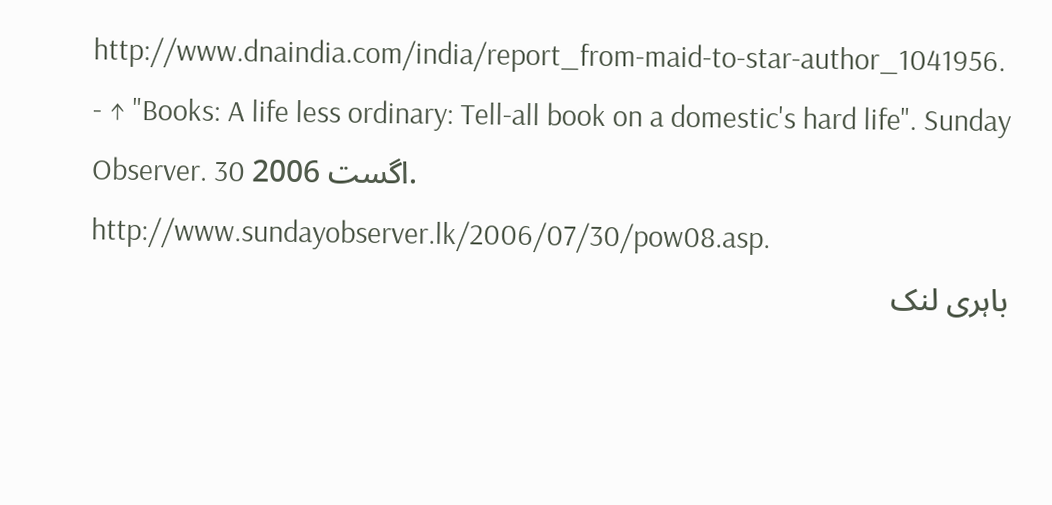http://www.dnaindia.com/india/report_from-maid-to-star-author_1041956.
- ↑ "Books: A life less ordinary: Tell-all book on a domestic's hard life". Sunday Observer. 30 اگست 2006. http://www.sundayobserver.lk/2006/07/30/pow08.asp.
باہری لنک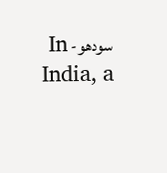سودھو- In India, a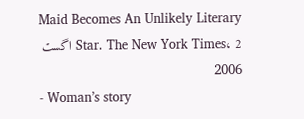Maid Becomes An Unlikely Literary Star. The New York Times، 2 اگست 2006
- Woman’s story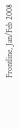Frontline, Jan/Feb 2008